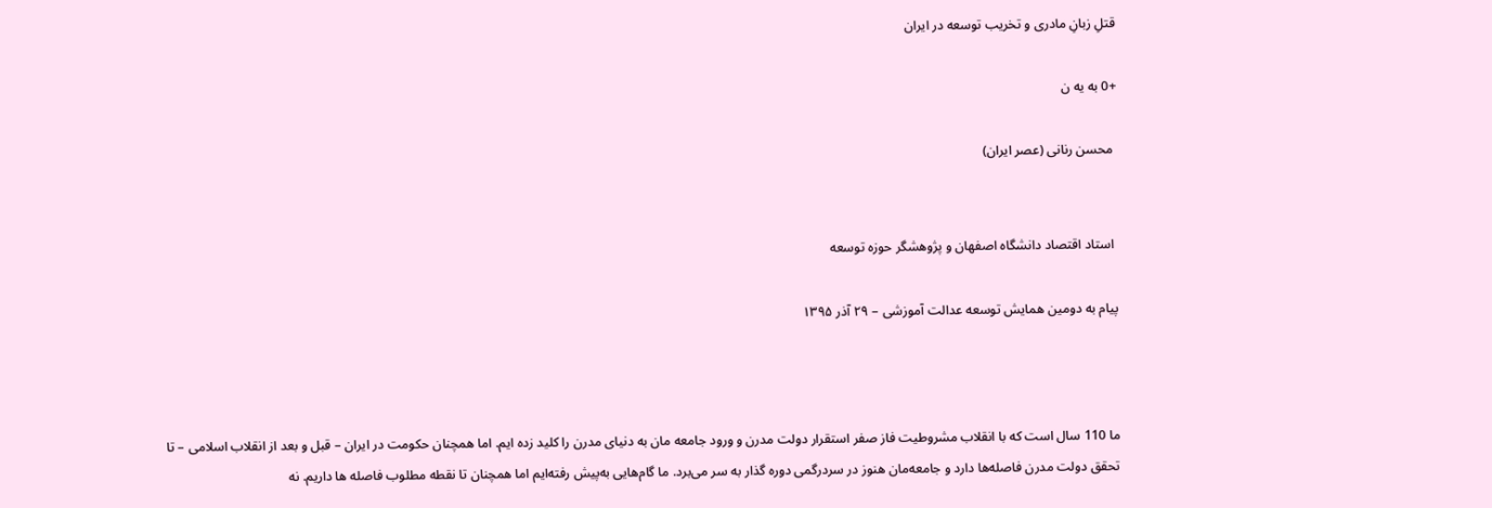قتلِ زبانِ مادری و تخریب توسعه در ایران

+0 به یه ن

 محسن رنانی (عصر ایران)


 استاد اقتصاد دانشگاه اصفهان و پژوهشگر حوزه توسعه

پیام به دومین همایش توسعه عدالت آموزشی – ۲۹ آذر ۱۳۹۵



ما 110 سال است که با انقلاب مشروطیت فاز صفر استقرار دولت مدرن و ورود جامعه مان به دنیای مدرن را کلید زده ایم. اما همچنان حکومت در ایران – قبل و بعد از انقلاب اسلامی – تا تحقق دولت مدرن فاصله‌ها دارد و جامعه‌مان هنوز در سردرگمی دوره گذار به سر می‌برد. ما گام‌هایی به‌پیش رفته‌ایم اما همچنان تا نقطه مطلوب فاصله ها داریم. نه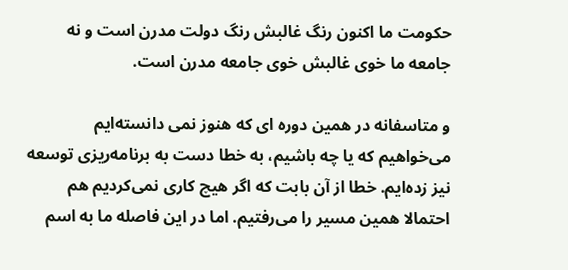حکومت ما اکنون رنگ غالبش رنگ دولت مدرن است و نه جامعه ما خوی غالبش خوی جامعه مدرن است.

و متاسفانه در همین دوره ای که هنوز نمی دانسته‌ایم می‌خواهیم که یا چه باشیم، به خطا دست به برنامه‌ریزی توسعه نیز زده‌ایم. خطا از آن بابت که اگر هیچ کاری نمی‌کردیم هم احتمالا همین مسیر را می‌رفتیم. اما در این فاصله ما به اسم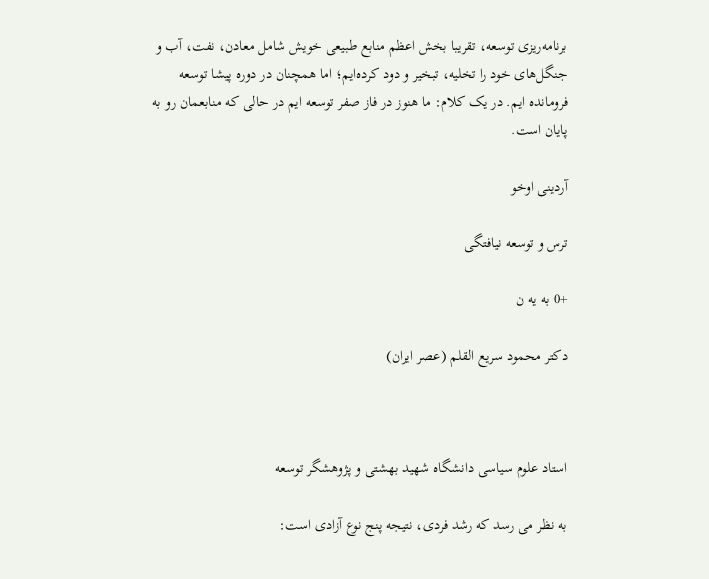برنامه‌ریزی توسعه، تقریبا بخش اعظم منابع طبیعی خویش شامل معادن، نفت، آب و جنگل‌های خود را تخلیه، تبخیر و دود کرده‌ایم؛ اما همچنان در دوره پیشا توسعه فرومانده ایم. در یک کلام: ما هنوز در فاز صفر توسعه ایم در حالی که منابعمان رو به پایان است.

آردینی اوخو

ترس و توسعه نیافتگی

+0 به یه ن

دکتر محمود سریع القلم (عصر ایران)



استاد علوم سیاسی دانشگاه شهید بهشتی و پژوهشگر توسعه

به نظر می رسد که رشد فردی، نتیجه پنج نوع آزادی است: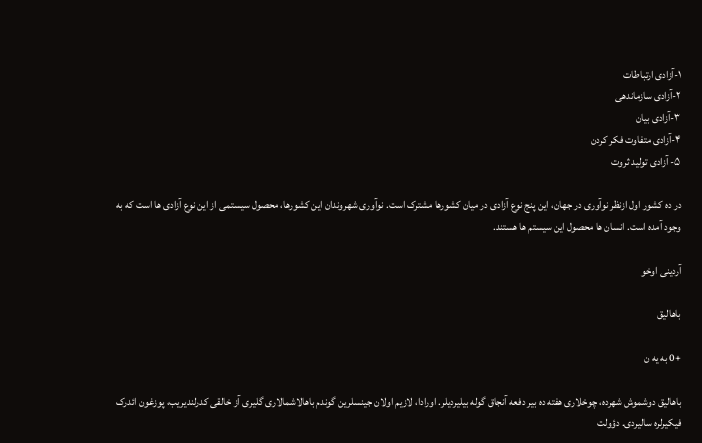۱-آزادی ارتباطات
۲-آزادی سازماندهی
۳-آزادی بیان
۴-آزادی متفاوت فکر کردن
۵- آزادی تولید ثروت

در ده کشور اول ازنظر نوآوری در جهان، این پنج نوع آزادی در میان کشورها مشترک است. نوآوری شهروندان این کشورها، محصول سیستمی از این نوع آزادی ها است که به وجود آمده است. انسان ها محصول این سیستم ها هستند.

آردینی اوخو

باهالیق

+0 به یه ن

باهالیق دوشموش شهرده، چوخلاری هفته ده بیر دفعه آنجاق گوله بیلیردیلر. اورادا، لازیم اولان جینسلرین گوندم باهالاشمالاری گلیری آز خالقی کدرلندیریب، پوزغون ائدرک فیکیرلره سالیردی. دؤولت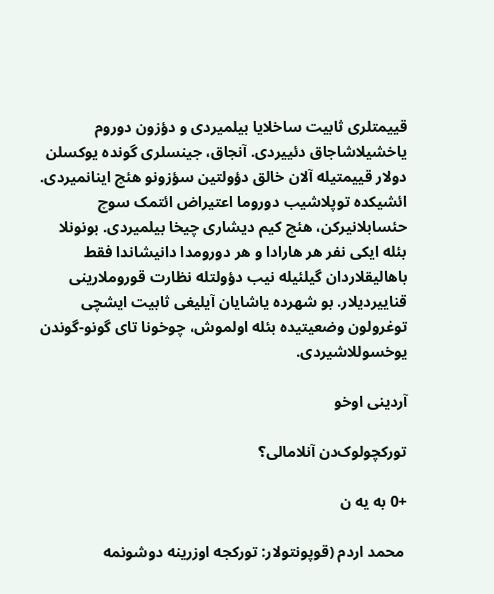قییمتلری ثابیت ساخلایا بیلمیردی و دؤزون دوروم یاخشیلاشاجاق دئییردی. آنجاق، جینسلری گونده یوکسلن دولار قییمتیله آلان خالق دؤولتین سؤزونو هئچ اینانمیردی. ائشیکده توپلاشیب دوروما اعتیراض ائتمک سوچ حئسابلانیرکن، هئچ کیم دیشاری چیخا بیلمیردی. بونونلا بئله ایکی نفر هر هارادا و هر دورومدا دانیشاندا فقط باهالیقلاردان گیلئیله نیب دؤولتله نظارت قوروملارینی قناییردیلار. بو شهرده یاشایان آیلیغی ثابیت ایشچی توغرولون وضعیتیده بئله اولموش، چوخونا تای گونو-گوندن یوخسوللاشیردی.

آردینی اوخو

تورکچولوک‌دن آنلامالی؟

+0 به یه ن

 محمد اردم (قوپونتولار: تورکجه اوزرینه دوشونمه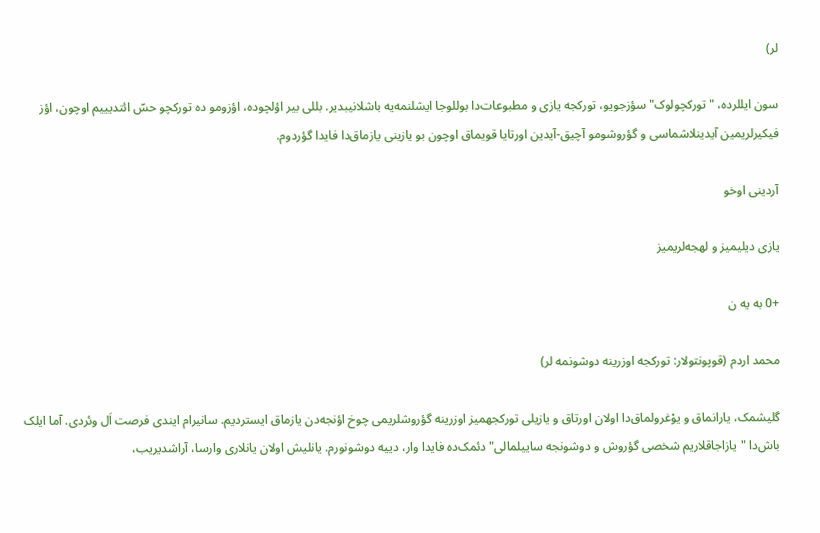لر)

سون ایللرده، "تورکچولوک" سؤزجویو، تورکجه یازی و مطبوعات‌دا بوللوجا ایشلنمه‌یه باشلانیبدیر. بللی بیر اؤلچوده، اؤزومو ده تورکچو حسّ ائتدیییم اوچون، اؤز فیکیرلریمین آیدینلاشماسی و گؤروشومو آچیق-آیدین اورتایا قویماق اوچون بو یازینی یازماق‌دا فایدا گؤردوم.

آردینی اوخو

یازی دیلیمیز و لهجه‌لریمیز

+0 به یه ن

محمد اردم (قوپونتولار: تورکجه اوزرینه دوشونمه لر)

گلیشمک، یارانماق و یوْغرولماق‌دا اولان اورتاق و یازیلی تورکجهمیز اوزرینه گؤروشلریمی چوخ اؤنجه‌دن یازماق ایستردیم. سانیرام ایندی فرصت اَل وئردی. آما ایلک باش‌دا "یازاجاقلاریم شخصی گؤروش و دوشونجه ساییلمالی" دئمک‌ده فایدا وار، دییه دوشونورم. یانلیش اولان یانلاری وارسا، آراشدیریب،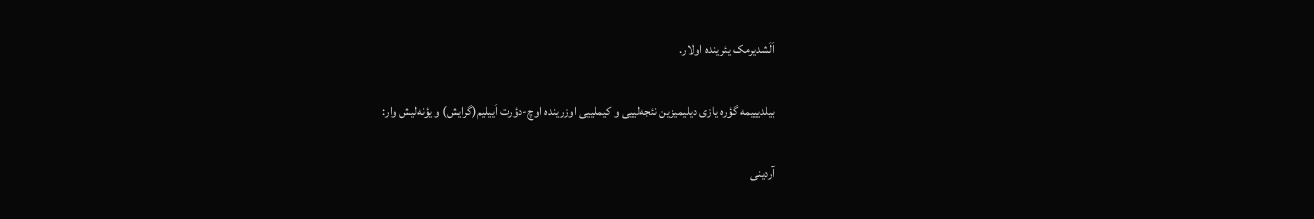اَلَشدیرمک یئرینده اولار.

بیلدیییمه گؤره یازی دیلیمیزین نئجه‌لییی و کیملییی اوزرینده اوچ-دؤرت اَییلیم(گرایش) و یؤنه‌لیش وار:

آردینی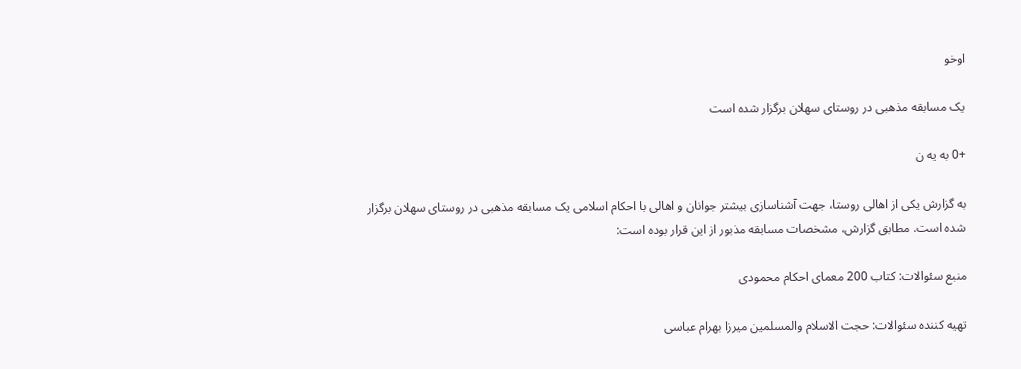اوخو

یک مسابقه مذهبی در روستای سهلان برگزار شده است

+0 به یه ن

به گزارش یکی از اهالی روستا، جهت آشناسازی بیشتر جوانان و اهالی با احکام اسلامی یک مسابقه مذهبی در روستای سهلان برگزار شده است. مطابق گزارش، مشخصات مسابقه مذبور از این قرار بوده است:

منبع سئوالات: کتاب 200 معمای احکام محمودی

تهیه کننده سئوالات: حجت الاسلام والمسلمین میرزا بهرام عباسی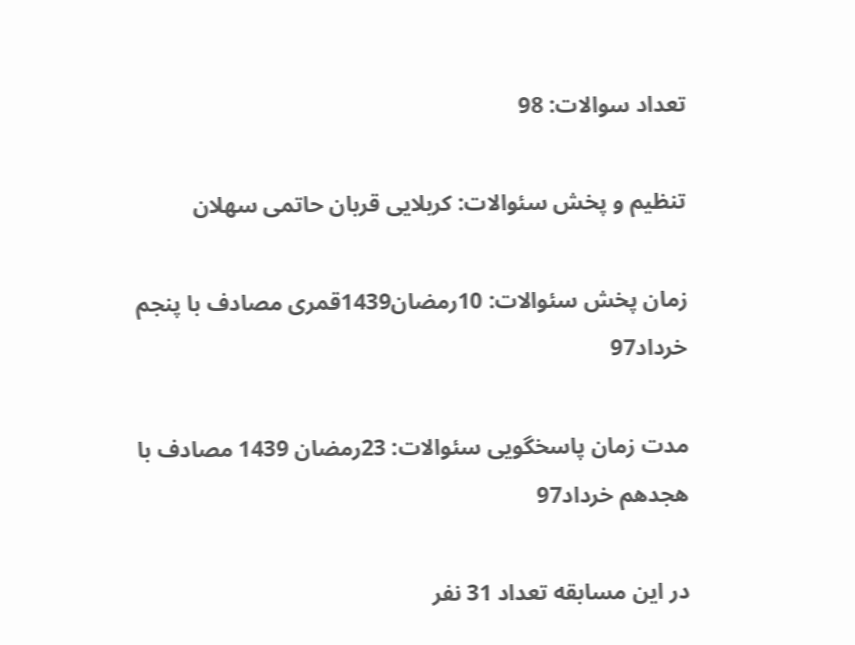تعداد سوالات: 98

تنظیم و پخش سئوالات: کربلایی قربان حاتمی سهلان

زمان پخش سئوالات: 10رمضان1439قمری مصادف با پنجم خرداد97

مدت زمان پاسخگویی سئوالات: 23رمضان 1439 مصادف با هجدهم خرداد97

در این مسابقه تعداد 31 نفر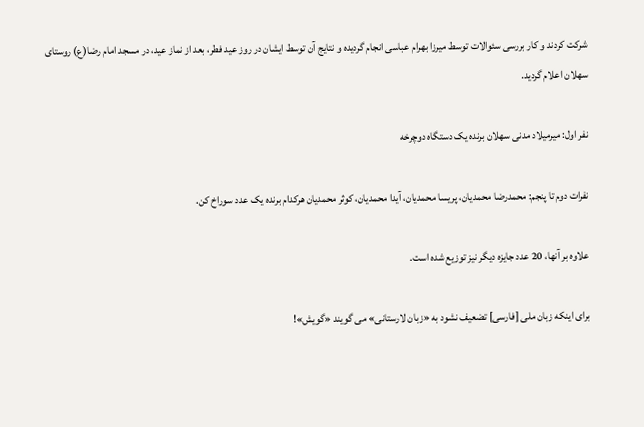شرکت کردند و کار بررسی سئوالات توسط میرزا بهرام عباسی انجام گردیده و نتایج آن توسط ایشان در روز عید فطر، بعد از نماز عید، در مسجد امام رضا(ع) روستای سهلان اعلام گردید.

نفر اول: میرمیلاد مدنی سهلان برنده یک دستگاه دوچرخه

نفرات دوم تا پنجم: محمدرضا محمدیان، پریسا محمدیان، آیدا محمدیان، کوثر محمدیان هرکدام برنده یک عدد سوراخ کن.

علاوه بر آنها، 20 عدد جایزه دیگر نیز توزیع شده است.

برای اینکه زبان ملی [فارسی] تضعیف نشود به «زبان لارستانی» می گویند «گویش»!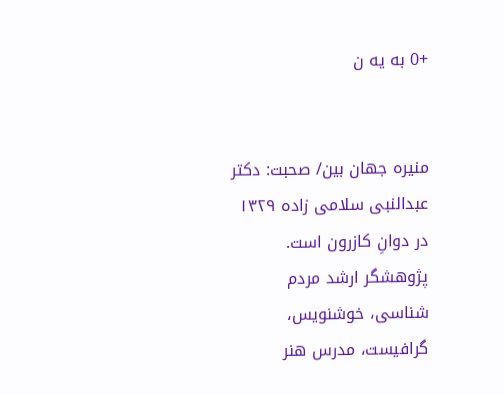+0 به یه ن


منیره جهان بین/ صحبت: دکتر عبدالنبی سلامی زاده ۱۳۲۹ در دوانِ کازرون است. پژوهشگر ارشد مردم شناسی، خوشنویس، گرافیست، مدرس هنر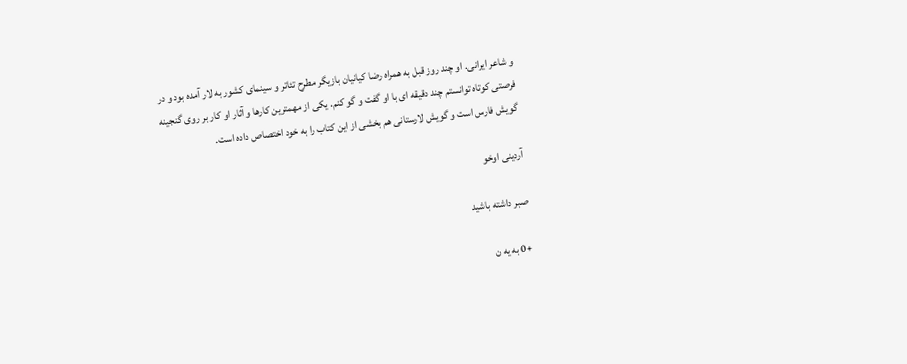و شاعر ایرانی. او چند روز قبل به همراه رضا کیانیان بازیگر مطرح تئاتر و سینمای کشور به لار آمده بود و در فرصتی کوتاه توانستم چند دقیقه ای با او گفت و گو کنم. یکی از مهمترین کارها و آثار او کار بر روی گنجینه گویش فارس است و گویش لارستانی هم بخشی از این کتاب را به خود اختصاص داده است.

آردینی اوخو

صبر داشته‌ باشید

+0 به یه ن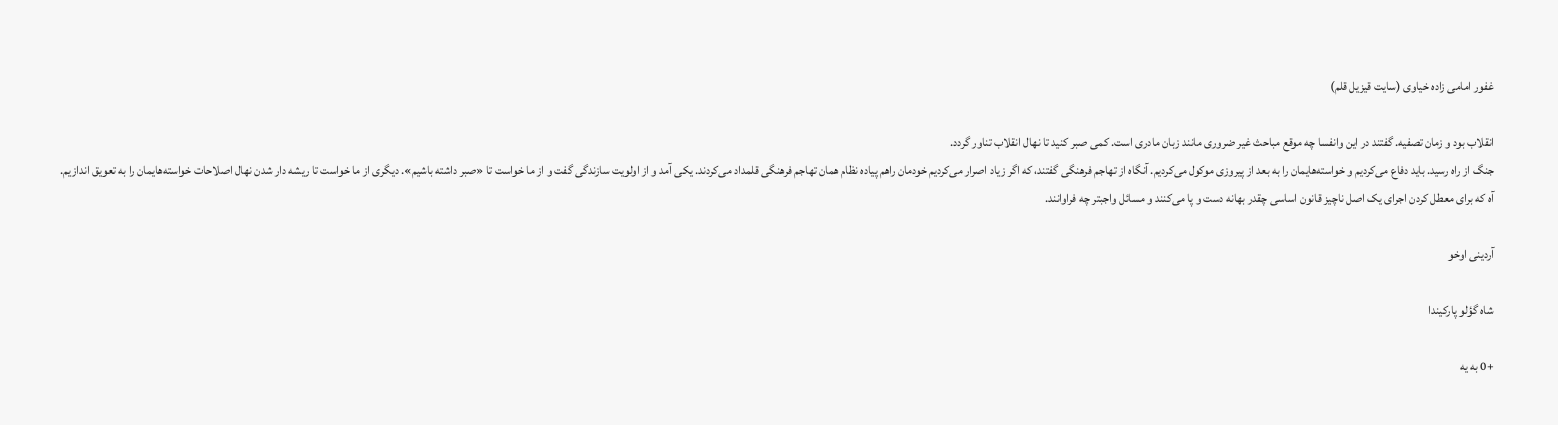غفور امامی زاده خیاوی (سایت قیزیل قلم)

انقلاب بود و زمان تصفیه. گفتند در این وانفسا چه موقع مباحث غیر ضروری مانند زبان مادری است. کمی صبر کنید تا نهال انقلاب تناور گردد.
جنگ از راه رسید. باید دفاع می‌کردیم و خواسته‌هایمان را به بعد از پیروزی موکول می‌کردیم. آنگاه از تهاجم فرهنگی گفتند، که اگر زیاد اصرار می‌کردیم خودمان راهم پیاده نظام همان تهاجم فرهنگی قلمداد می‌کردند. یکی آمد و از اولویت سازندگی گفت و از ما خواست تا «صبر داشته باشیم». دیگری از ما خواست تا ریشه دار شدن نهال اصلاحات خواسته‌هایمان را به تعویق اندازیم.
آه که برای معطل کردن اجرای یک اصل ناچیز قانون اساسی چقدر بهانه دست و پا می‌کنند و مسائل واجبتر چه فراوانند.

آردینی اوخو

شاه گؤلو پارکیندا

+0 به یه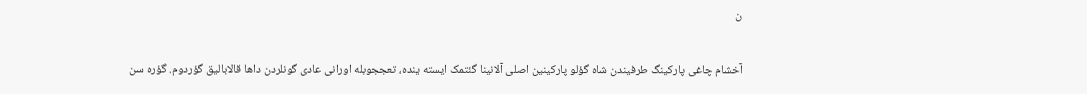ن

آخشام چاغی پارکینگ طرفیندن شاه گؤلو پارکینین اصلی آلانینا گئتمک ایسته ینده، تعججوبله اورانی عادی گونلردن داها قالابالیق گؤردوم. گؤره سن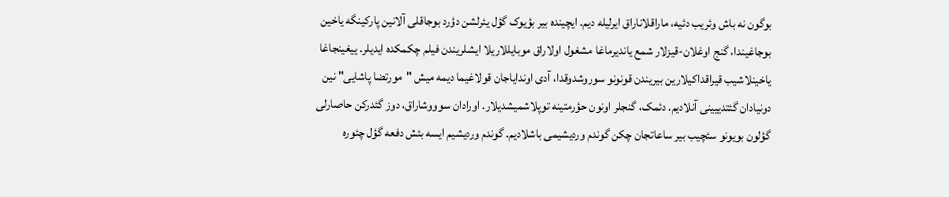بوگون نه باش وئریب دئیه، ماراقلاناراق ایرلیله دیم. ایچینده بیر بؤیوک گؤل یئرلشن دؤرد بوجاقلی آلانین پارکینگه یاخین بوجاغیندا، گنج اوغلان-قیزلار شمع یاندیرماغا مشغول اولاراق موبایللاریلا ایشلریندن فیلم چکمکده ایدیلر. ییغینجاغا یاخینلاشیب قیراقداکیلارین بیریندن قونونو سوروشدوقدا، آدی اوندایاجان قولاغیما دیمه میش "مورتضا پاشایی" نین دونیادان گئتدییینی آنلادیم. دئمک، گنجلر اونون حؤرمتینه توپلاشمیشدیلار. اورادان سوووشاراق، دوز گئدرکن حاصارلی گؤلون بویونو سئچیب بیر ساعاتجان چکن گوندم وردیشیمی باشلادیم. گوندم وردیشیم ایسه بئش دفعه گؤل چئوره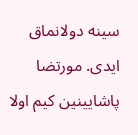سینه دولانماق ایدی. مورتضا پاشایینین کیم اولا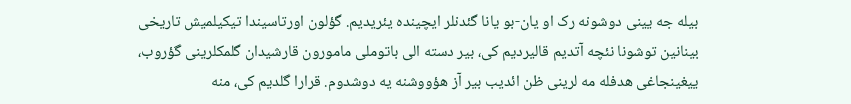بیله جه یینی دوشونه رک او یان-بو یانا گئدنلر ایچینده یئریدیم. گؤلون اورتاسیندا تیکیلمیش تاریخی بینانین توشونا نئچه آتدیم قالیردیم کی، بیر دسته الی باتوملی مامورون قارشیدان گلمکلرینی گؤروب، ییغینجاغی هدفله مه لرینی ظن ائدیب بیر آز هؤووشنه یه دوشدوم. قرارا گلدیم کی، منه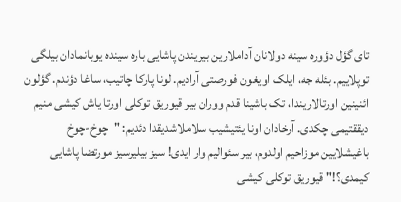تای گؤل دؤوره سینه دولانان آداملارین بیریندن پاشایی باره سینده یوبانمادان بیلگی توپلاییم. بئله جه، ایلک اویغون فورصتی آرادیم. لونا پارکا چاتیب، ساغا دؤندم. گؤلون ائنینین اورتالاریندا، تک باشینا قدم ووران بیر قیوریق توکلی اورتا یاش کیشی منیم دیققتیمی چکدی. آرخادان اونا یئتیشیب سلاملاشدیقدا دئدیم: "چوخ-چوخ باغیشلایین موزاحیم اولدوم، بیر سئوالیم وار ایدی! سیز بیلیرسیز مورتضا پاشایی کیمدی؟!" قیوریق توکلی کیشی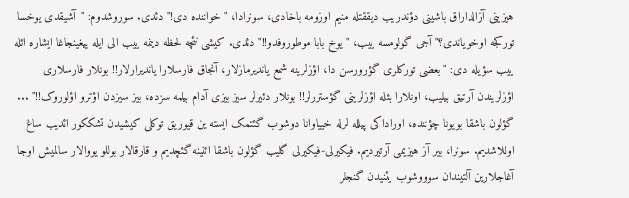هیزینی آزالداراق باشینی دؤندریب دیققتله منیم اوزومه باخادی، سونرادا، "خواننده دی!" دئدی. سوروشدوم: "آشیقدی یوخسا تورکجه اوخویاندی؟" آجی گولومسه ییب، "یوخ بابا موطوروفدو!!" دئدی. کیشی نئچه لحظه دینمه ییب الی ایله ییغینجاغا ایشاره ائله ییب سؤیله دی: "بعضی تورکلری گؤرورسن دا، اؤزلرینه شمع یاندیرمازلار، آنجاق فارسلارا یاندیرارلار!! بونلار فارسلاری اؤزلریندن آرتیق بیلیب، اونلارا بئله اؤزلرینی گؤستررلر!! بونلار دئیرلر سیز بیزی آدام بیلمه سزده، بیز سیزدن اؤترو اؤلوروک!!" ... گؤلون باشقا بویونا چؤننده، اوراداکی پیلله لرله خییاوانا دوشوب گئتمک ایسته ین قیوریق توکلی کیشیدن تشککور ائدیب ساغ اوللاشدیم. سونرا، بیر آز هیزیمی آرتیردیم. فیکیرلی-فیکیرلی گلیب گؤلون باشقا ائنینه گئچدیم و قارقالار بوللو یووالار سالمیش اوجا آغاجلارین آلتیندان سوووشوب یئنیدن گنجلر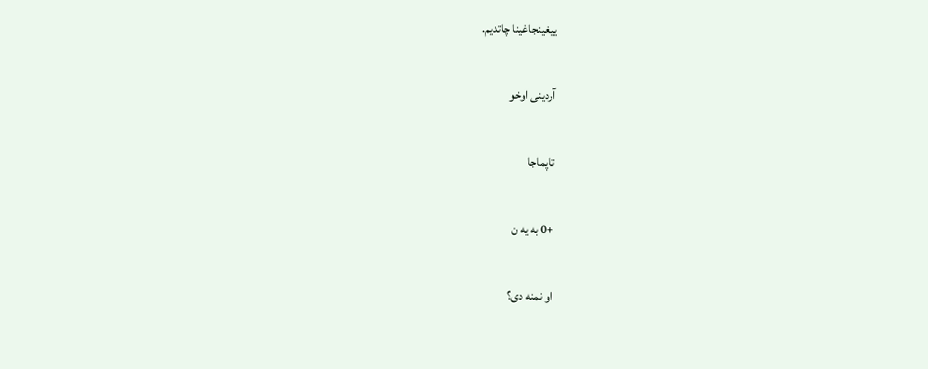ییغینجاغینا چاتدیم.

آردینی اوخو

تاپماجا

+0 به یه ن

او نمنه دی؟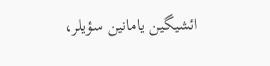ائشیگین یامانین سؤیلر،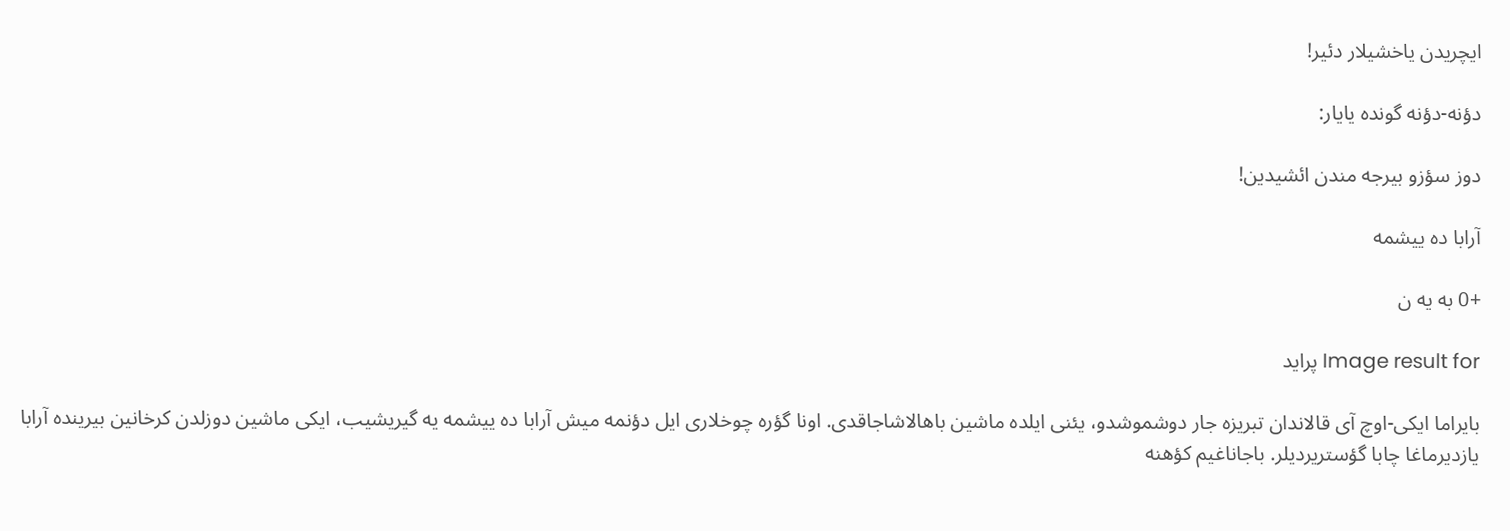ایچریدن یاخشیلار دئیر!

دؤنه-دؤنه گونده یایار:

دوز سؤزو بیرجه مندن ائشیدین!

آرابا ده ییشمه

+0 به یه ن

Image result for پراید

بایراما ایکی-اوچ آی قالاندان تبریزه جار دوشموشدو، یئنی ایلده ماشین باهالاشاجاقدی. اونا گؤره چوخلاری ایل دؤنمه میش آرابا ده ییشمه یه گیریشیب، ایکی ماشین دوزلدن کرخانین بیرینده آرابا یازدیرماغا چابا گؤستریردیلر. باجاناغیم کؤهنه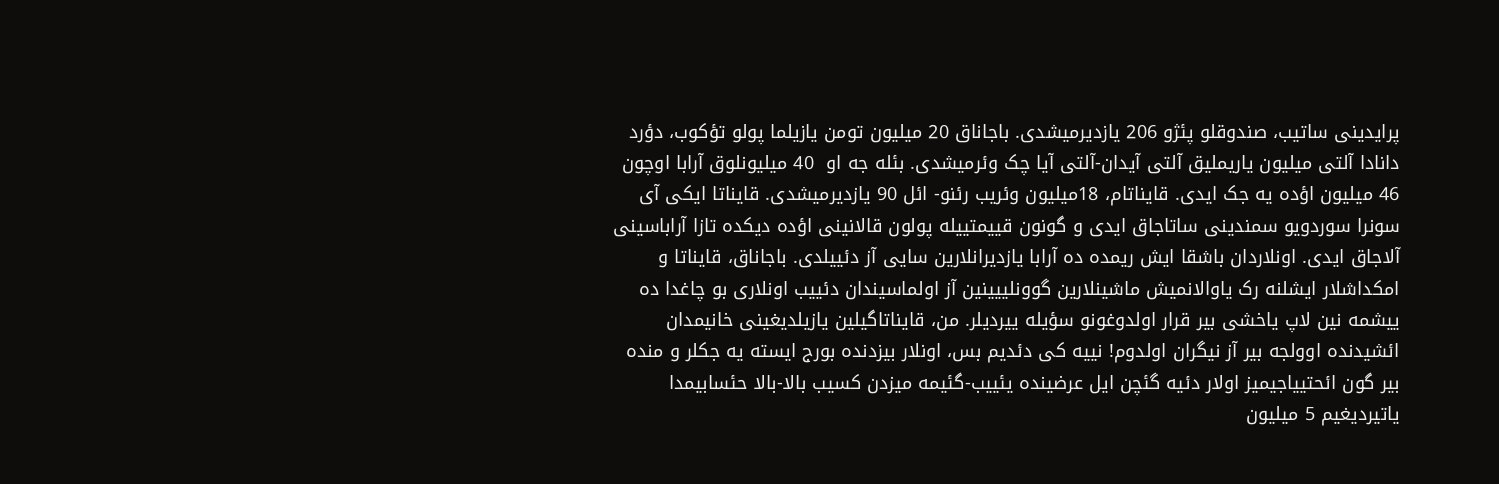پرایدینی ساتیب، صندوقلو پئژو 206 یازدیرمیشدی. باجاناق 20 میلیون تومن یازیلما پولو تؤکوب، دؤرد دانادا آلتی میلیون یاریملیق آلتی آیدان-آلتی آیا چک وئرمیشدی. بئله جه او  40 میلیونلوق آرابا اوچون 46 میلیون اؤده یه جک ایدی. قایناتام، 18میلیون وئریب رئنو- ائل 90 یازدیرمیشدی. قایناتا ایکی آی سونرا سوردویو سمندینی ساتاجاق ایدی و گونون قییمتییله پولون قالانینی اؤده دیکده تازا آراباسینی آلاجاق ایدی. اونلاردان باشقا ایش ریمده ده آرابا یازدیرانلارین سایی آز دئییلدی. باجاناق، قایناتا و امکداشلار ایشلنه رک یاوالانمیش ماشینلارین گوونلییینین آز اولماسیندان دئییب اونلاری بو چاغدا ده ییشمه نین لاپ یاخشی بیر قرار اولدوغونو سؤیله ییردیلر. من، قایناتاگیلین یازیلدیغینی خانیمدان ائشیدنده اوولجه بیر آز نیگران اولدوم! نییه کی دئدیم بس، اونلار بیزدنده بورج ایسته یه جکلر و منده بیر گون ائحتییاجیمیز اولار دئیه گئچن ایل عرضینده یئییب-گئیمه میزدن کسیب بالا-بالا حئسابیمدا یاتیردیغیم 5 میلیون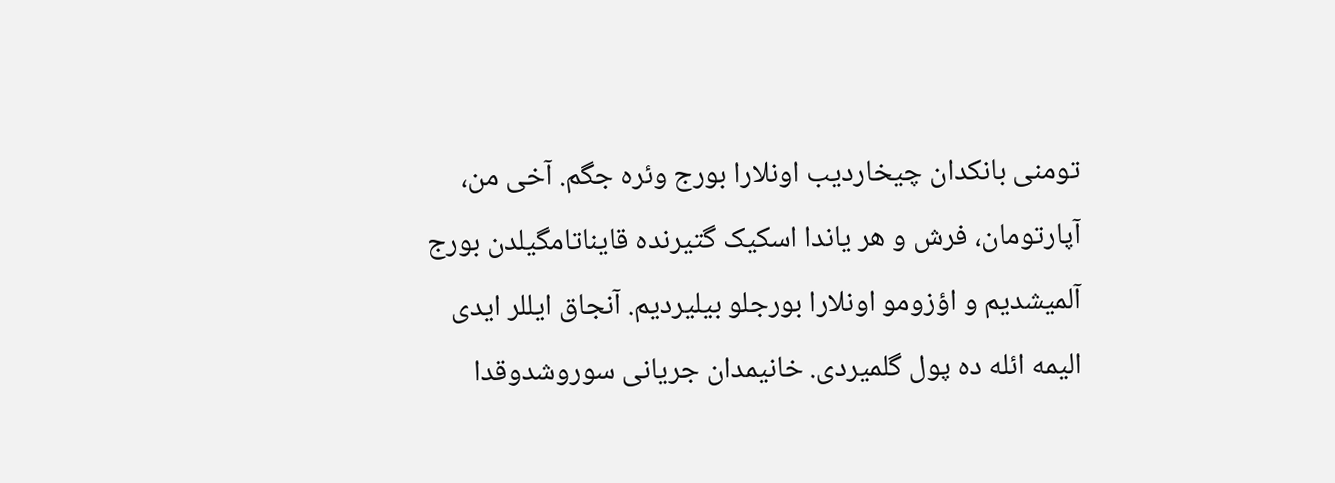تومنی بانکدان چیخاردیب اونلارا بورج وئره جگم. آخی من، آپارتومان، فرش و هر یاندا اسکیک گتیرنده قایناتامگیلدن بورج آلمیشدیم و اؤزومو اونلارا بورجلو بیلیردیم. آنجاق ایللر ایدی الیمه ائله ده پول گلمیردی. خانیمدان جریانی سوروشدوقدا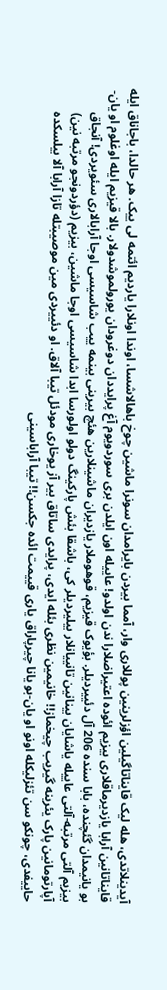آیدینلاتدی، هله لیک قایناتاگیلین اؤزلرینین پوللاری وار، آمما بیردن بایرامدان سونرا ماشین چوخ باهالاشسا، اوندا اونلارا یاردیم ائتمه لی ییک. هر حالدا، باجاناق ایله قایناتانین آرابا یازدیرماقلاری بیزیم ائوده اعتیراضلارا ندن اولدو! عاییله اون ایلدن بری سوردویوم آغ پرایددان دوغرودان یورولموشدولار. بالا قیزیم ایله اوغلوم او یان-بو یانیمدان گئچنده، بابا سنده 206 آل دئییردیلر. بؤیوک قیزیم، قوهوملار یازدیران ماشینلارین هئچ بیرینی بینمه ییب شاسیسی اوجا آرابالاری سئویردی! آنجاق بیزیم آلتی مرتبه-آلتی عاییله یاشایان بینانین تانییانلار بیلیردیلر کی، باشقا بئش پارکینگ دولو اولورسا ابدا شاسیسی اوجا ماشین، بیزیم (دؤردونجو مرتبه نین) آپارتومانین پارک یئرینه گیریب چیخماز!! خانیمین نظری بئله ایدی، پرایدی ساتاق بیر آز یوخاری مودئل تیبا آلاق. او دئییردی مین موصیبتله تازا آرابا آلا بیلسکده حاییفدی، چونکو سن تئزلیکله اونو او یان-بو یانا چیرپاراق یاری قییمت ائده جکسن!! تیبا آراباسینی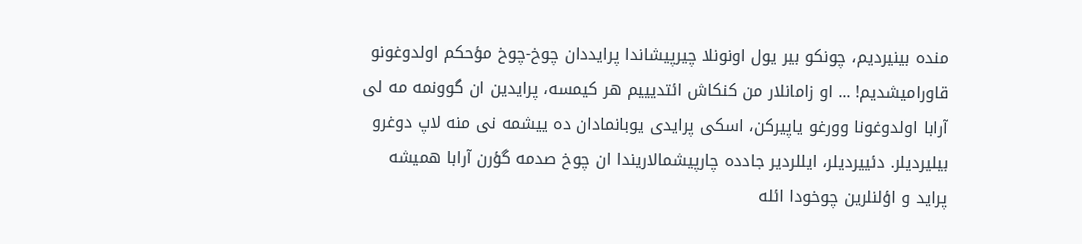منده بینیردیم، چونکو بیر یول اونونلا چیرپیشاندا پرایددان چوخ-چوخ مؤحکم اولدوغونو قاورامیشدیم! ... او زامانلار من کنکاش ائتدیییم هر کیمسه، پرایدین ان گوونمه مه لی آرابا اولدوغونا وورغو یاپیرکن، اسکی پرایدی یوبانمادان ده ییشمه نی منه لاپ دوغرو بیلیردیلر. دئییردیلر، ایللردیر جادده چارپیشمالاریندا ان چوخ صدمه گؤرن آرابا همیشه پراید و اؤلنلرین چوخودا ائله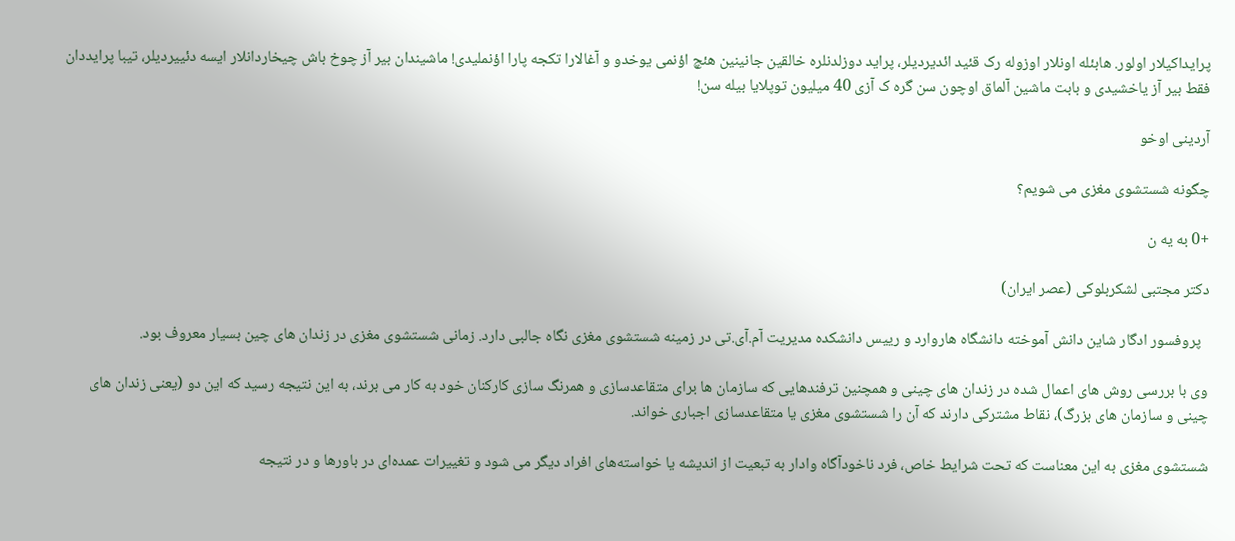پرایداکیلار اولور. هابئله اونلار اوزوله رک قئید ائدیردیلر، پراید دوزلدنلره خالقین جانینین هئچ اؤنمی یوخدو و آغالارا تکجه پارا اؤنملیدی! ماشیندان بیر آز چوخ باش چیخاردانلار ایسه دئییردیلر، تیبا پرایددان فقط بیر آز یاخشیدی و بابت ماشین آلماق اوچون سن گره ک آزی 40 میلیون توپلایا بیله سن!

آردینی اوخو

چگونه شستشوی مغزی می شویم؟

+0 به یه ن

دکتر مجتبی لشکربلوکی (عصر ایران)

  پروفسور ادگار شاین دانش آموخته دانشگاه هاروارد و رییس دانشکده مدیریت آم.آی.تی در زمینه شستشوی مغزی نگاه جالبی دارد. زمانی شستشوی مغزی در زندان های چین بسیار معروف بود.

وی با بررسی روش های اعمال شده در زندان های چینی و همچنین ترفندهایی که سازمان ها برای متقاعدسازی و همرنگ سازی کارکنان خود به کار می برند، به این نتیجه رسید که این دو (یعنی زندان های چینی و سازمان های بزرگ)، نقاط مشترکی دارند که آن را شستشوی مغزی یا متقاعدسازی اجباری خواند.

شستشوی مغزی به این معناست که تحت شرایط خاص، فرد ناخودآگاه وادار به تبعیت از اندیشه یا خواسته‌های افراد دیگر می شود و تغییرات عمده‌ای در باورها و در نتیجه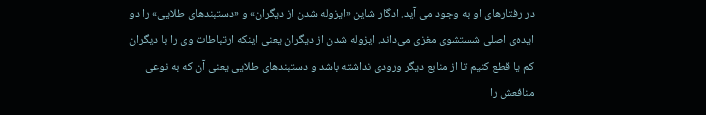در رفتارهای او به وجود می آید. ادگار شاین «ایزوله شدن از دیگران» و «دستبند‌های طلایی» را دو ایده‌ی اصلی شستشوی مغزی می‌داند. ایزوله شدن از دیگران یعنی اینکه ارتباطات وی را با دیگران کم یا قطع کنیم تا از منابع دیگر ورودی نداشته باشد و دستبندهای طلایی یعنی آن که به نوعی منافعش را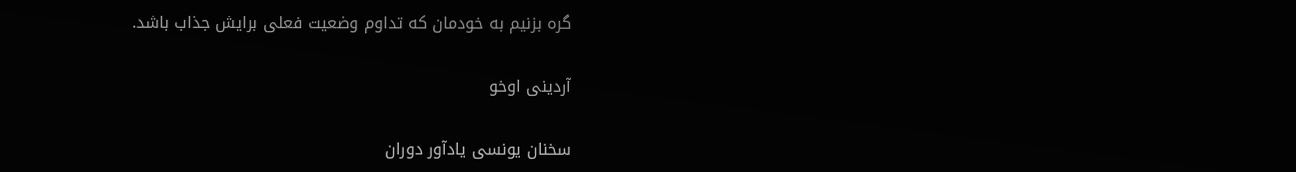گره بزنیم به خودمان که تداوم وضعیت فعلی برایش جذاب باشد.

آردینی اوخو

سخنان یونسی یادآور دوران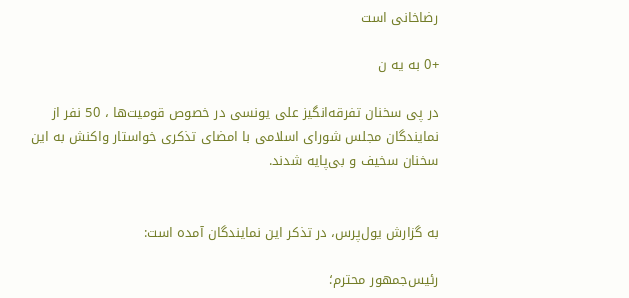رضاخانی است

+0 به یه ن

در پی سخنان تفرقه‌انگیز علی یونسی در خصوص قومیت‌ها ، 50 نفر از نمایندگان مجلس شورای اسلامی با امضای تذکری خواستار واکنش به این سخنان سخیف و بی‌پایه شدند.


به گزارش یول‌پرس، در تذکر این نمایندگان آمده است:

رئیس‌جمهور محترم؛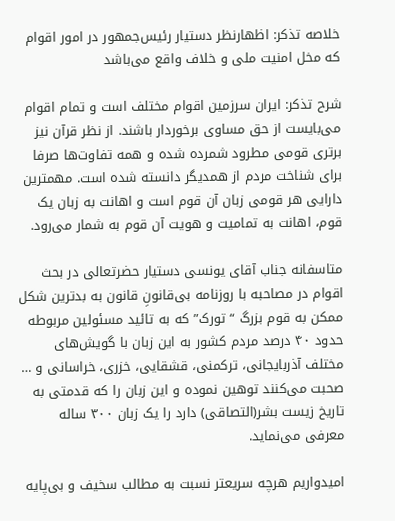خلاصه تذکر: اظهارنظر دستیار رئیس‌جمهور در امور اقوام که مخل امنیت ملی و خلاف واقع می‌باشد

شرح تذکر: ایران سرزمین اقوام مختلف است و تمام اقوام می‌بایست از حق مساوی برخوردار باشند. از نظر قرآن نیز برتری قومی مطرود شمرده شده و همه تفاوت‌ها صرفا برای شناخت مردم از همدیگر دانسته شده است. مهمترین دارایی هر قومی زبان آن قوم است و اهانت به زبان یک قوم، اهانت به تمامیت و هویت آن قوم به شمار می‌رود.

متاسفانه جناب آقای یونسی دستیار حضرتعالی در بحث اقوام در مصاحبه با روزنامه بی‌قانونِ قانون به بدترین شکل ممکن به قوم بزرگ “تورک” که به تائید مسئولین مربوطه حدود ۴۰ درصد مردم کشور به این زبان با گویش‌های مختلف آذربایجانی، ترکمنی، قشقایی، خزری، خراسانی و … صحبت می‌کنند توهین نموده و این زبان را که قدمتی به تاریخ زیست بشر(التصاقی) دارد را یک زبان ۳۰۰ ساله معرفی می‌نماید.

امیدواریم هرچه سریعتر نسبت به مطالب سخیف و بی‌پایه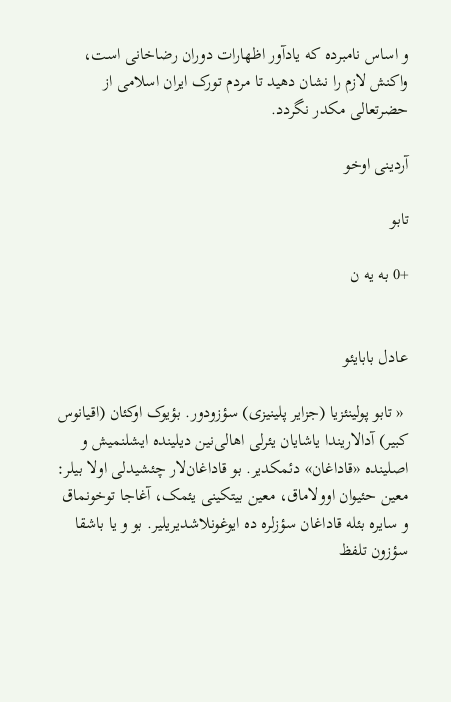و اساس نامبرده که یادآور اظهارات دوران رضاخانی است، واکنش لازم را نشان دهید تا مردم تورک ایران اسلامی از حضرتعالی مکدر نگردد.

آردینی اوخو

تابو

+0 به یه ن


عادل بابایئو

 « تابو پولینئزیا (جزایر پلینیزی) سؤزودور. بؤیوک اوکئان (اقیانوس کبیر) آدالاریندا یاشایان یئرلی اهالی‌نین دیلینده ایشلنمیش و اصلینده «قاداغان» دئمکدیر. بو قاداغان‌لار چئشیدلی اولا بیلر: معین حئیوان اوولاماق، معین بیتکینی یئمک، آغاجا توخونماق و سایره بئله قاداغان سؤزلره ده ایوغونلاشدیریلیر. بو و یا باشقا سؤزون تلفظ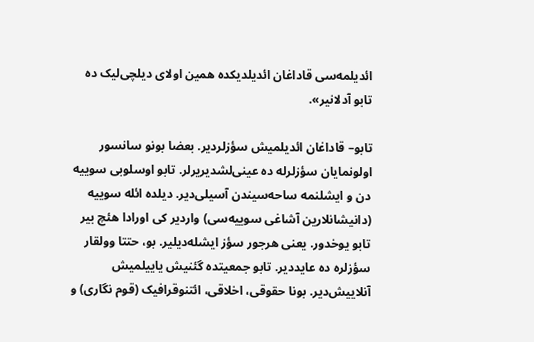ائدیلمه‌سی قاداغان ائدیلدیکده همین اولای دیلچی‌لیک ده تابو آدلانیر».

تابو– قاداغان ائدیلمیش سؤزلردیر. بعضا بونو سانسور اولونمایان سؤزلرله ده عینی‌لشدیریرلر. تابو اوسلوبی سوییه دن و ایشلنمه ساحه‌سیندن آسیلی‌دیر. دیلده ائله سوییه (دانیشانلارین آشاغی سوییه‌سی) واردیر کی اورادا هئچ بیر تابو یوخدور. یعنی هرجور سؤز ایشله‌دیلیر. بو، حتتا وولقار سؤزلره ده عایددیر. تابو جمعیتده گئنیش یاییلمیش آنلاییش‌دیر. بونا حقوقی، اخلاقی، ائتنوقرافیک (قوم نگاری) و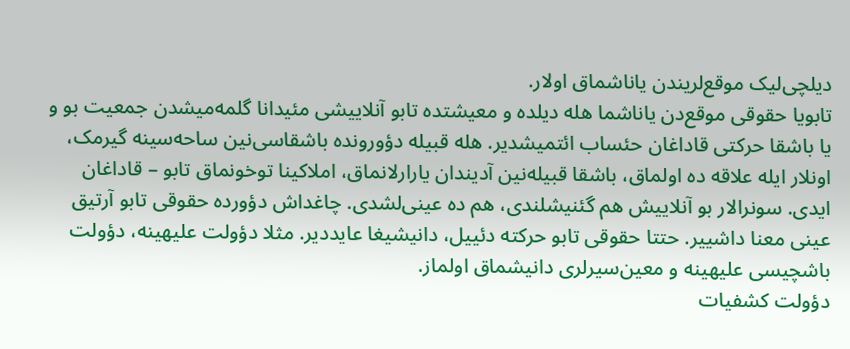دیلچی‌لیک موقع‌لریندن یاناشماق اولار.
تابویا حقوقی موقع‌دن یاناشما هله دیلده و معیشتده تابو آنلاییشی مئیدانا گلمه‌میشدن جمعیت بو و یا باشقا حرکتی قاداغان حئساب ائتمیشدیر. هله قبیله دؤورونده باشقاسی‌نین ساحه‌سینه گیرمک، اونلار ایله علاقه ده اولماق، باشقا قبیله‌نین آدیندان یارارلانماق، املاکینا توخونماق تابو – قاداغان ایدی. سونرالار بو آنلاییش هم گئنیشلندی، هم ده عینی‌لشدی. چاغداش دؤورده حقوقی تابو آرتیق عینی معنا داشییر. حتتا حقوقی تابو حرکته دئییل، دانیشیغا عایددیر. مثلا دؤولت علیهینه، دؤولت باشچیسی علیهینه و معین‌سیرلری دانیشماق اولماز.
دؤولت کشفیات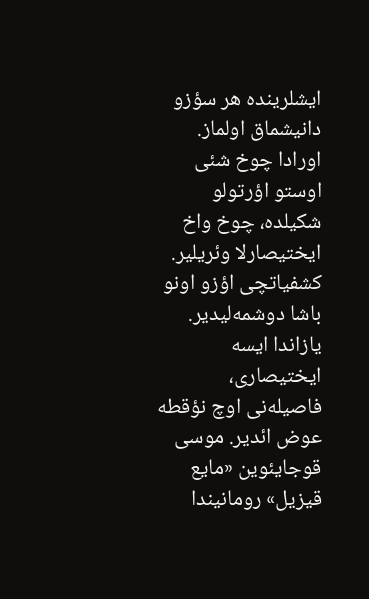ایشلرینده هر سؤزو دانیشماق اولماز. اورادا چوخ شئی اوستو اؤرتولو شکیلده، چوخ واخ ایختیصارلا وئریلیر. کشفیاتچی اؤزو اونو باشا دوشمه‌لیدیر. یازاندا ایسه ایختیصاری، فاصیله‌نی اوچ نؤقطه عوض ائدیر. موسی قوجایئوین «مایع قیزیل» رومانیندا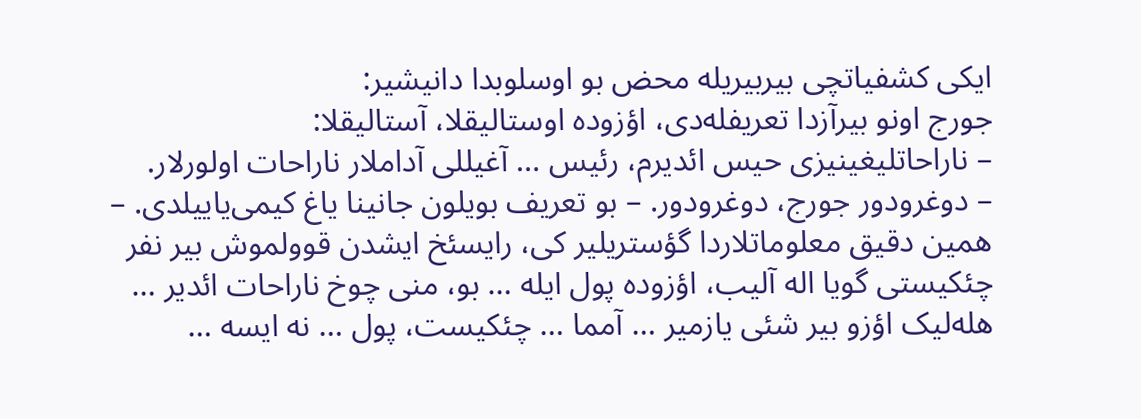ایکی کشفیاتچی بیربیریله محض بو اوسلوبدا دانیشیر:
جورج اونو بیرآزدا تعریفله‌دی، اؤزوده اوستالیقلا، آستالیقلا:
– ناراحاتلیغینیزی حیس ائدیرم، رئیس … آغیللی آداملار ناراحات اولورلار.
– دوغرودور جورج، دوغرودور. – بو تعریف بویلون جانینا یاغ کیمی‌یاییلدی. – همین دقیق معلوماتلاردا گؤستریلیر کی، رایسئخ ایشدن قوولموش بیر نفر چئکیستی گویا اله آلیب، اؤزوده پول ایله … بو، منی چوخ ناراحات ائدیر … هله‌لیک اؤزو بیر شئی یازمیر … آمما … چئکیست، پول … نه ایسه …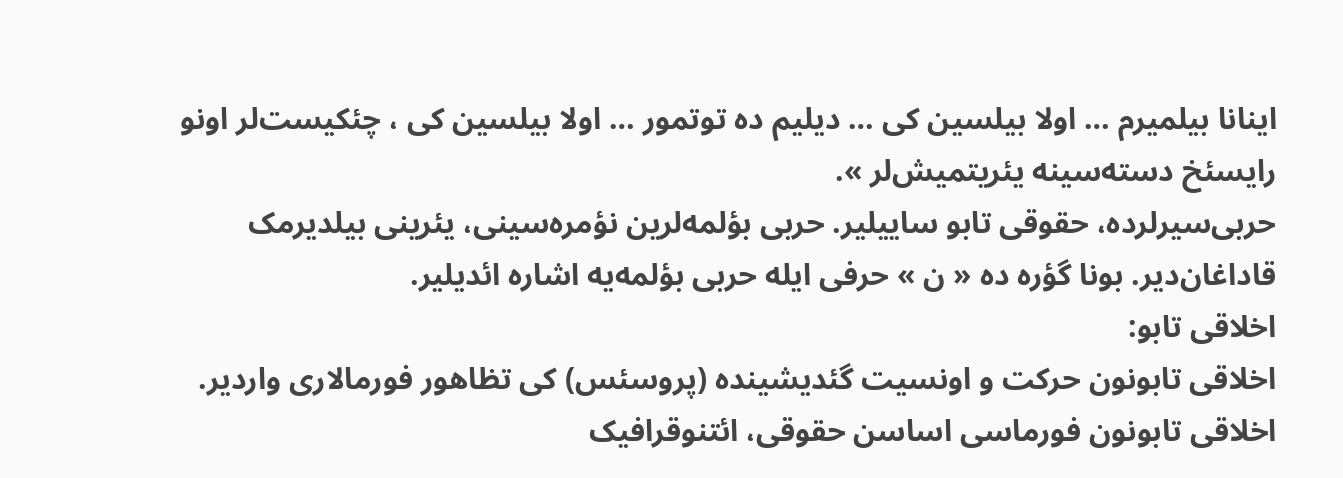اینانا بیلمیرم … اولا بیلسین کی … دیلیم ده توتمور … اولا بیلسین کی ، چئکیست‌لر اونو رایسئخ دسته‌سینه یئریتمیش‌لر ».
حربی‌سیرلرده، حقوقی تابو ساییلیر. حربی بؤلمه‌لرین نؤمره‌سینی، یئرینی بیلدیرمک قاداغان‌دیر. بونا گؤره ده « ن » حرفی ایله حربی بؤلمه‌یه اشاره ائدیلیر.
اخلاقی تابو:
اخلاقی تابونون حرکت و اونسیت گئدیشینده (پروسئس) کی تظاهور فورمالاری واردیر. اخلاقی تابونون فورماسی اساسن حقوقی، ائتنوقرافیک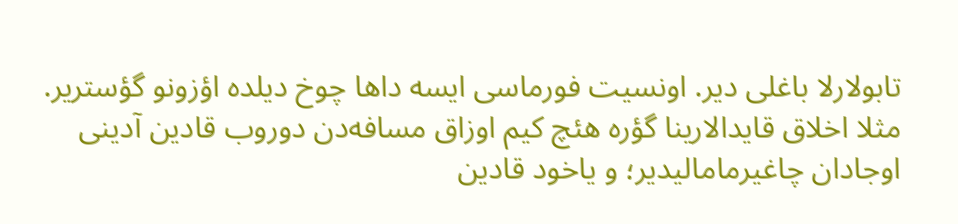تابولارلا باغلی دیر. اونسیت فورماسی ایسه داها چوخ دیلده اؤزونو گؤستریر. مثلا اخلاق قایدالارینا گؤره هئچ کیم اوزاق مسافه‌دن دوروب قادین آدینی اوجادان چاغیرمامالیدیر؛ و یاخود قادین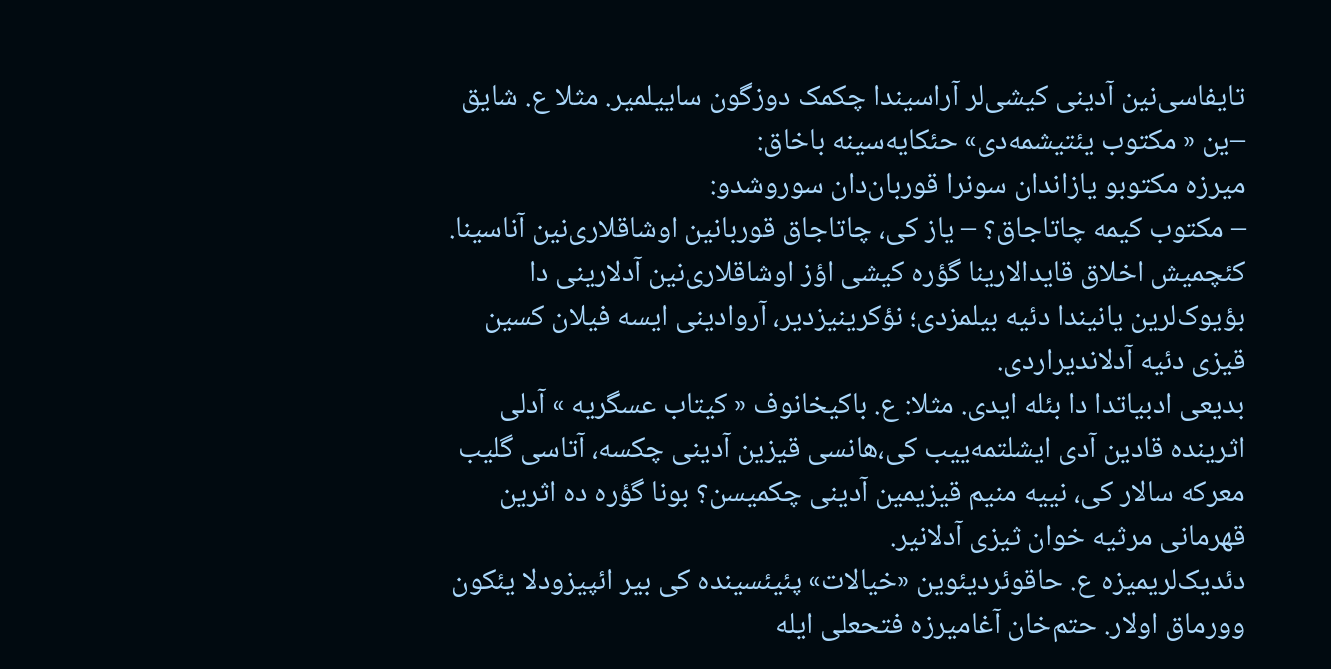تایفاسی‌نین آدینی کیشی‌لر آراسیندا چکمک دوزگون ساییلمیر. مثلا ع. شایق –ین « مکتوب یئتیشمه‌دی» حئکایه‌سینه باخاق:
میرزه مکتوبو یازاندان سونرا قوربان‌دان سوروشدو:
– مکتوب کیمه چاتاجاق؟ – یاز کی، چاتاجاق قوربانین اوشاقلاری‌نین آناسینا.
کئچمیش اخلاق قایدالارینا گؤره کیشی اؤز اوشاقلاری‌نین آدلارینی دا بؤیوک‌لرین یانیندا دئیه بیلمزدی؛ نؤکرینیزدیر، آروادینی ایسه فیلان کسین قیزی دئیه آدلاندیراردی.
بدیعی ادبیاتدا دا بئله ایدی. مثلا: ع. باکیخانوف « کیتاب عسگریه » آدلی اثرینده قادین آدی ایشلتمه‌ییب کی،‌هانسی قیزین آدینی چکسه، آتاسی گلیب معرکه سالار کی، نییه منیم قیزیمین آدینی چکمیسن؟ بونا گؤره ده اثرین قهرمانی مرثیه خوان ثیزی آدلانیر.
دئدیک‌لریمیزه ع. حاقوئردیئوین «خیالات» پئیئسینده کی بیر ائپیزودلا یئکون وورماق اولار. حتم‌خان آغامیرزه فتحعلی ایله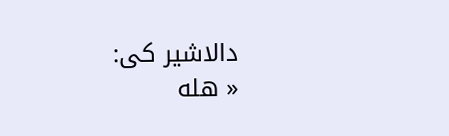دالاشیر کی:
« هله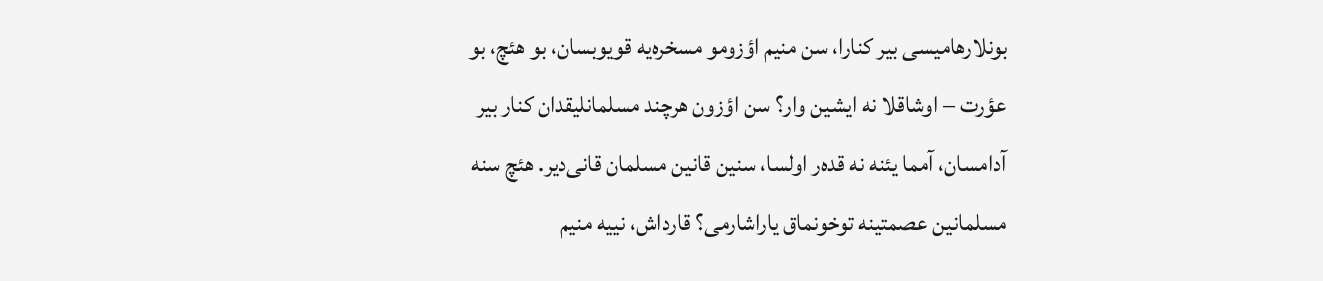بونلار‌هامیسی بیر کنارا، سن منیم اؤزومو مسخره‌یه قویوبسان، بو هئچ، بو عؤرت – اوشاقلا نه ایشین وار؟ سن اؤزون هرچند مسلمانلیقدان کنار بیر آدامسان، آمما یئنه نه قده‌ر اولسا، سنین قانین مسلمان قانی‌دیر. هئچ سنه مسلمانین عصمتینه توخونماق یاراشارمی؟ قارداش، نییه منیم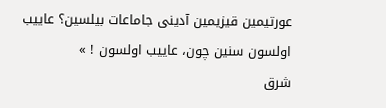عورتیمین قیزیمین آدینی جاماعات بیلسین؟ عاییب اولسون سنین چون، عاییب اولسون ! »
شرق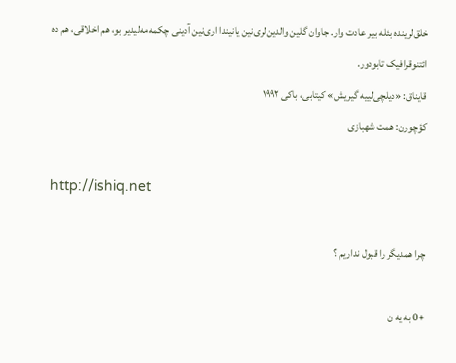خلق‌لرینده بئله بیر عادت وار. جاوان گلین والدین‌لری‌نین یانیندا اری‌نین آدینی چکمه‌مه‌لیدیر بو، هم اخلاقی، هم ده ائتنوقرافیک تابودور.
قایناق: «دیلچی‌لییه گیریش» کیتابی، باکی ۱۹۹۲
کؤچورن: همت شهبازی

http://ishiq.net

چرا همدیگر را قبول نداریم ؟

+0 به یه ن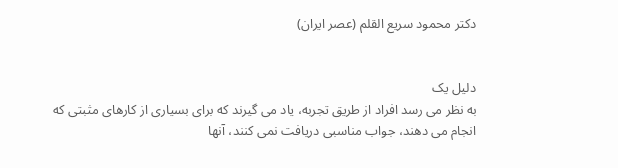دکتر محمود سریع القلم (عصر ایران)


دلیل یک
به نظر می رسد افراد از طریق تجربه، یاد می گیرند که برای بسیاری از کارهای مثبتی که انجام می دهند، جواب مناسبی دریافت نمی کنند، آنها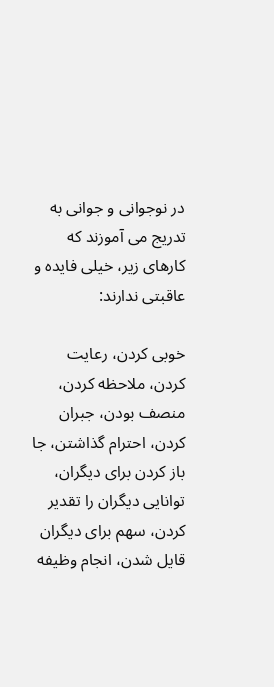در نوجوانی و جوانی به تدریج می آموزند که کارهای زیر، خیلی فایده و عاقبتی ندارند:

خوبی کردن، رعایت کردن، ملاحظه کردن، منصف بودن، جبران کردن، احترام گذاشتن، جا باز کردن برای دیگران، توانایی دیگران را تقدیر کردن، سهم برای دیگران قایل شدن، انجام وظیفه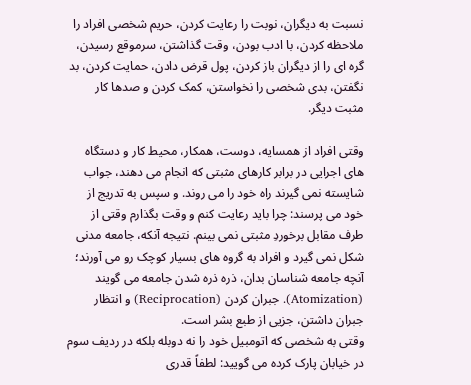نسبت به دیگران، نوبت را رعایت کردن، حریم شخصی افراد را ملاحظه کردن، با ادب بودن، وقت گذاشتن، سرموقع رسیدن، گره ای را از دیگران باز کردن، پول قرض دادن، حمایت کردن، بد نگفتن، بدی شخصی را نخواستن، کمک کردن و صدها کار مثبت دیگر.

وقتی افراد از همسایه، دوست، همکار، محیط کار و دستگاه های اجرایی در برابر کارهای مثبتی که انجام می دهند، جواب شایسته نمی گیرند راه خود را می روند. و سپس به تدریج از خود می پرسند: چرا باید رعایت کنم و وقت بگذارم وقتی از طرف مقابل برخوردِ مثبتی نمی بینم. نتیجه آنکه، جامعه مدنی شکل نمی گیرد و افراد به گروه های بسیار کوچک رو می آورند؛ آنچه جامعه شناسان بدان، ذره ذره شدن جامعه می گویند (Atomization). جبران کردن (Reciprocation) و انتظار جبران داشتن، جزیی از طبع بشر است.
وقتی به شخصی که اتومبیل خود را نه دوبله بلکه در ردیف سوم در خیابان پارک کرده می گویید: لطفاً قدری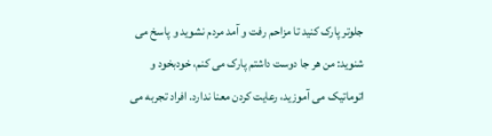جلوتر پارک کنید تا مزاحم رفت و آمد مردم نشوید و پاسخ می شنوید: من هر جا دوست داشتم پارک می کنم، خودبخود و اتوماتیک می آموزید، رعایت کردن معنا ندارد. افراد تجربه می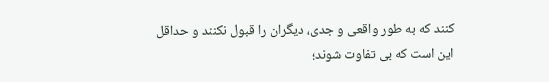کنند که به طور واقعی و جدی، دیگران را قبول نکنند و حداقل این است که بی تفاوت شوند؛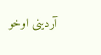آردینی اوخو